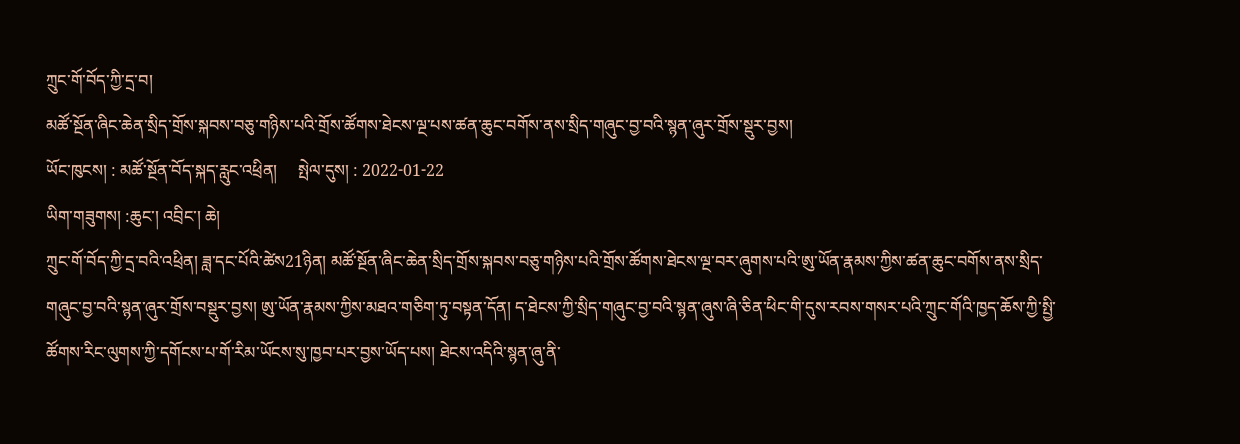ཀྲུང་གོ་བོད་ཀྱི་དྲ་བ།
མཚོ་སྔོན་ཞིང་ཆེན་སྲིད་གྲོས་སྐབས་བཅུ་གཉིས་པའི་གྲོས་ཚོགས་ཐེངས་ལྔ་པས་ཚན་ཆུང་བགོས་ནས་སྲིད་གཞུང་བྱ་བའི་སྙན་ཞུར་གྲོས་སྡུར་བྱས།
ཡོང་ཁུངས། : མཚོ་སྔོན་བོད་སྐད་རླུང་འཕྲིན།     སྤེལ་དུས། : 2022-01-22
ཡིག་གཟུགས། :ཆུང་། འབྲིང་། ཆེ།
ཀྲུང་གོ་བོད་ཀྱི་དྲ་བའི་འཕྲིན། ཟླ་དང་པོའི་ཚེས21ཉིན། མཚོ་སྔོན་ཞིང་ཆེན་སྲིད་གྲོས་སྐབས་བཅུ་གཉིས་པའི་གྲོས་ཚོགས་ཐེངས་ལྔ་བར་ཞུགས་པའི་ཨུ་ཡོན་རྣམས་ཀྱིས་ཚན་ཆུང་བགོས་ནས་སྲིད་གཞུང་བྱ་བའི་སྙན་ཞུར་གྲོས་བསྡུར་བྱས། ཨུ་ཡོན་རྣམས་ཀྱིས་མཐའ་གཅིག་ཏུ་བསྟན་དོན། ད་ཐེངས་ཀྱི་སྲིད་གཞུང་བྱ་བའི་སྙན་ཞུས་ཞི་ཅིན་ཕིང་གི་དུས་རབས་གསར་པའི་ཀྲུང་གོའི་ཁྱད་ཆོས་ཀྱི་སྤྱི་ཚོགས་རིང་ལུགས་ཀྱི་དགོངས་པ་གོ་རིམ་ཡོངས་སུ་ཁྱབ་པར་བྱས་ཡོད་པས། ཐེངས་འདིའི་སྙན་ཞུ་ནི་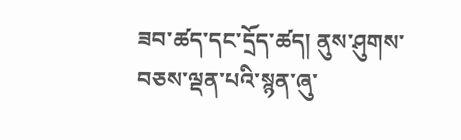ཟབ་ཚད་དང་དྲོད་ཚད། ནུས་ཤུགས་བཅས་ལྡན་པའི་སྙན་ཞུ་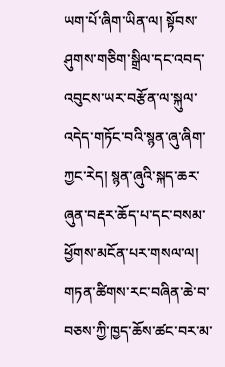ཡག་པོ་ཞིག་ཡིན་ལ། སྟོབས་ཤུགས་གཅིག་སྒྲིལ་དང་འབད་འབུངས་ཡར་བརྩོན་ལ་སྐུལ་འདེད་གཏོང་བའི་སྙན་ཞུ་ཞིག་ཀྱང་རེད། སྙན་ཞུའི་སྐད་ཆར་ཞུན་བརྡར་ཆོད་པ་དང་བསམ་ཕྱོགས་མངོན་པར་གསལ་ལ། གཏན་ཚིགས་རང་བཞིན་ཆེ་བ་བཅས་ཀྱི་ཁྱད་ཆོས་ཚང་བར་མ་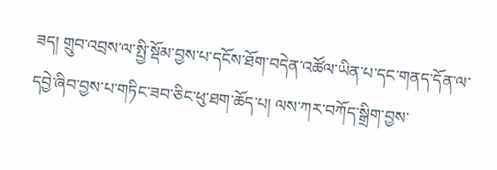ཟད། གྲུབ་འབྲས་ལ་སྤྱི་སྡོམ་བྱས་པ་དངོས་ཐོག་བདེན་འཚོལ་ཡིན་པ་དང་གནད་དོན་ལ་དབྱེ་ཞིབ་བྱས་པ་གཏིང་ཟབ་ཅིང་ཕུ་ཐག་ཆོད་པ། ལས་ཀར་བཀོད་སྒྲིག་བྱས་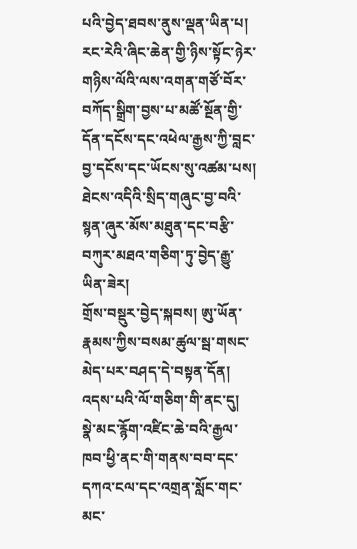པའི་བྱེད་ཐབས་ནུས་ལྡན་ཡིན་པ། རང་རེའི་ཞིང་ཆེན་གྱི་ཉིས་སྟོང་ཉེར་གཉིས་ལོའི་ལས་འགན་གཙོ་བོར་བཀོད་སྒྲིག་བྱས་པ་མཚོ་སྔོན་གྱི་དོན་དངོས་དང་འཕེལ་རྒྱས་ཀྱི་བླང་བྱ་དངོས་དང་ཡོངས་སུ་འཚམ་པས།  ཐེངས་འདིའི་སྲིད་གཞུང་བྱ་བའི་སྙན་ཞུར་མོས་མཐུན་དང་བརྩི་བཀུར་མཐའ་གཅིག་ཏུ་བྱེད་རྒྱུ་ཡིན་ཟེར།
གྲོས་བསྡུར་བྱེད་སྐབས། ཨུ་ཡོན་རྣམས་ཀྱིས་བསམ་ཚུལ་སྦ་གསང་མེད་པར་བཤད་དེ་བསྟན་དོན།  འདས་པའི་ལོ་གཅིག་གི་ནང་དུ། སྣེ་མང་རྙོག་འཛིང་ཆེ་བའི་རྒྱལ་ཁབ་ཕྱི་ནང་གི་གནས་བབ་དང་དཀའ་ངལ་དང་འགྲན་སློང་གང་མང་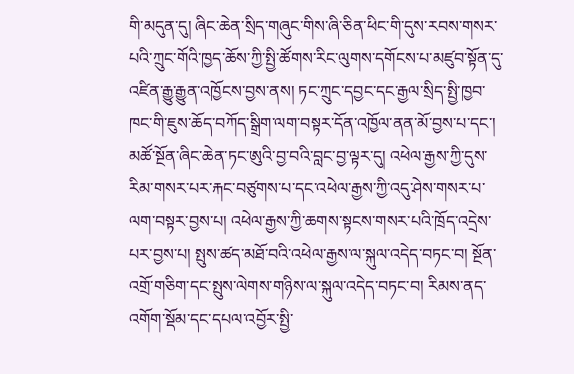གི་མདུན་དུ། ཞིང་ཆེན་སྲིད་གཞུང་གིས་ཞི་ཅིན་ཕིང་གི་དུས་རབས་གསར་པའི་ཀྲུང་གོའི་ཁྱད་ཆོས་ཀྱི་སྤྱི་ཚོགས་རིང་ལུགས་དགོངས་པ་མཛུབ་སྟོན་དུ་འཛིན་རྒྱུ་རྒྱུན་འཁྱོངས་བྱས་ནས། ཏང་ཀྲུང་དབྱང་དང་རྒྱལ་སྲིད་སྤྱི་ཁྱབ་ཁང་གི་ཇུས་ཆོད་བཀོད་སྒྲིག་ལག་བསྟར་དོན་འཁྱོལ་ནན་མོ་བྱས་པ་དང་། མཚོ་སྔོན་ཞིང་ཆེན་ཏང་ཨུའི་བྱ་བའི་བླང་བྱ་ལྟར་དུ། འཕེལ་རྒྱས་ཀྱི་དུས་རིམ་གསར་པར་རྐང་བཙུགས་པ་དང་འཕེལ་རྒྱས་ཀྱི་འདུ་ཤེས་གསར་པ་ལག་བསྟར་བྱས་པ། འཕེལ་རྒྱས་ཀྱི་ཆགས་སྟངས་གསར་པའི་ཁྲོད་འདྲེས་པར་བྱས་པ། སྤུས་ཚད་མཐོ་བའི་འཕེལ་རྒྱས་ལ་སྐུལ་འདེད་བཏང་བ། སྔོན་འགྲོ་གཅིག་དང་སྤུས་ལེགས་གཉིས་ལ་སྐུལ་འདེད་བཏང་བ། རིམས་ནད་འགོག་སྡོམ་དང་དཔལ་འབྱོར་སྤྱི་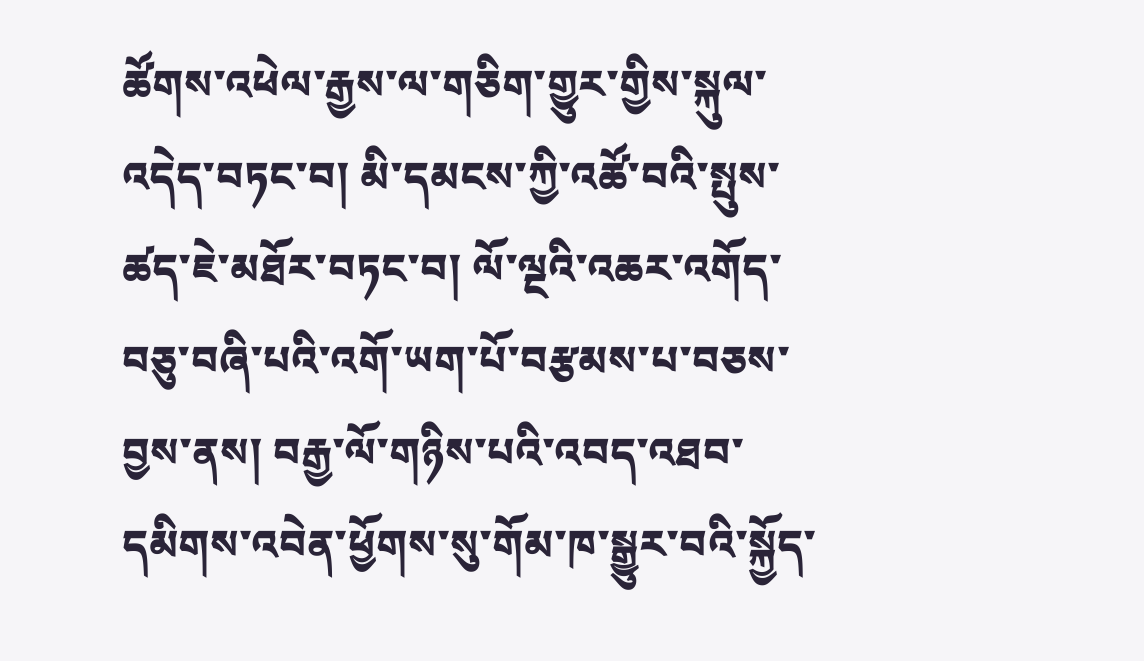ཚོགས་འཕེལ་རྒྱས་ལ་གཅིག་གྱུར་གྱིས་སྐུལ་འདེད་བཏང་བ། མི་དམངས་ཀྱི་འཚོ་བའི་སྤུས་ཚད་ཇེ་མཐོར་བཏང་བ། ལོ་ལྔའི་འཆར་འགོད་བཅུ་བཞི་པའི་འགོ་ཡག་པོ་བརྩམས་པ་བཅས་བྱས་ནས། བརྒྱ་ལོ་གཉིས་པའི་འབད་འཐབ་དམིགས་འབེན་ཕྱོགས་སུ་གོམ་ཁ་སྒྱུར་བའི་སྐྱོད་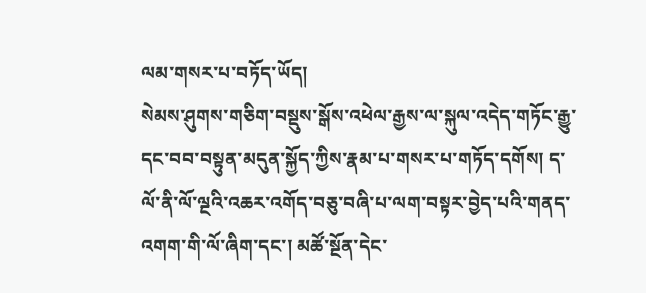ལམ་གསར་པ་བཏོད་ཡོད།
སེམས་ཤུགས་གཅིག་བསྡུས་སྒོས་འཕེལ་རྒྱས་ལ་སྐུལ་འདེད་གཏོང་རྒྱུ་དང་བབ་བསྟུན་མདུན་སྐྱོད་ཀྱིས་རྣམ་པ་གསར་པ་གཏོད་དགོས། ད་ལོ་ནི་ལོ་ལྔའི་འཆར་འགོད་བཅུ་བཞི་པ་ལག་བསྟར་བྱེད་པའི་གནད་འགག་གི་ལོ་ཞིག་དང་། མཚོ་སྔོན་དེང་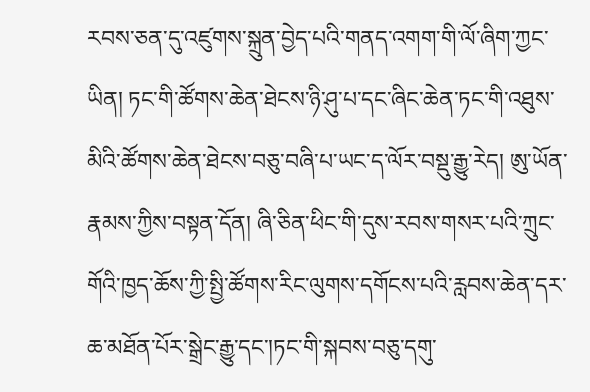རབས་ཅན་དུ་འཛུགས་སྐྲུན་བྱེད་པའི་གནད་འགག་གི་ལོ་ཞིག་ཀྱང་ཡིན། ཏང་གི་ཚོགས་ཆེན་ཐེངས་ཉི་ཤུ་པ་དང་ཞིང་ཆེན་ཏང་གི་འཐུས་མིའི་ཚོགས་ཆེན་ཐེངས་བཅུ་བཞི་པ་ཡང་ད་ལོར་བསྡུ་རྒྱུ་རེད། ཨུ་ཡོན་རྣམས་ཀྱིས་བསྟན་དོན། ཞི་ཅིན་ཕིང་གི་དུས་རབས་གསར་པའི་ཀྲུང་གོའི་ཁྱད་ཆོས་ཀྱི་སྤྱི་ཚོགས་རིང་ལུགས་དགོངས་པའི་རླབས་ཆེན་དར་ཆ་མཐོན་པོར་སྒྲེང་རྒྱུ་དང་།ཏང་གི་སྐབས་བཅུ་དགུ་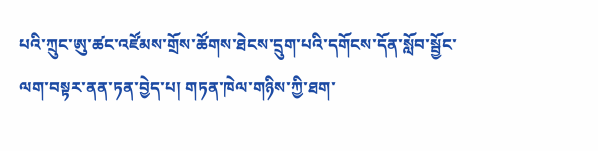པའི་ཀྲུང་ཨུ་ཚང་འཛོམས་གྲོས་ཚོགས་ཐེངས་དྲུག་པའི་དགོངས་དོན་སློབ་སྦྱོང་ལག་བསྟར་ནན་ཏན་བྱེད་པ། གཏན་ཁེལ་གཉིས་ཀྱི་ཐག་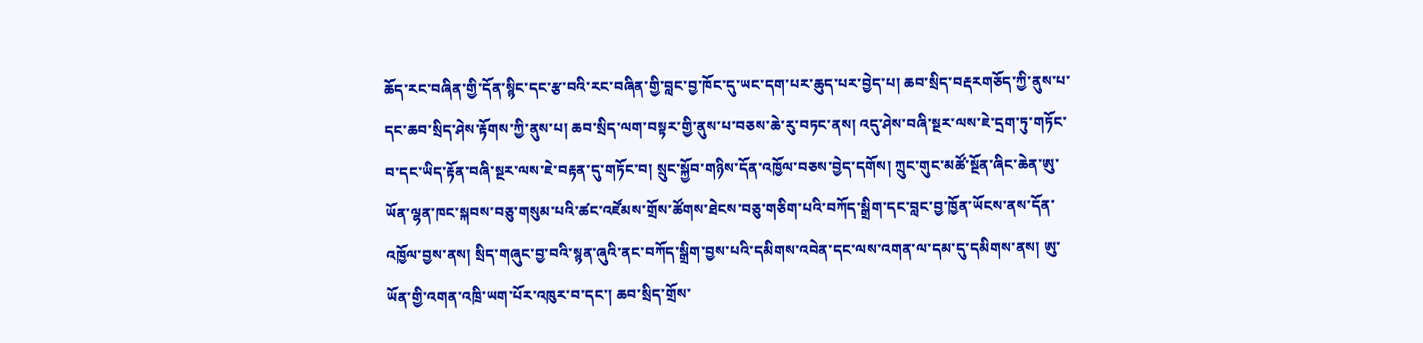ཆོད་རང་བཞིན་གྱི་དོན་སྙིང་དང་རྩ་བའི་རང་བཞིན་གྱི་བླང་བྱ་ཁོང་དུ་ཡང་དག་པར་ཆུད་པར་བྱེད་པ། ཆབ་སྲིད་བརྡརགཅོད་ཀྱི་ནུས་པ་དང་ཆབ་སྲིད་ཤེས་རྟོགས་ཀྱི་ནུས་པ། ཆབ་སྲིད་ལག་བསྟར་གྱི་ནུས་པ་བཅས་ཆེ་རུ་བཏང་ནས། འདུ་ཤེས་བཞི་སྔར་ལས་ཇེ་དྲག་ཏུ་གཏོང་བ་དང་ཡིད་རྟོན་བཞི་སྔར་ལས་ཇེ་བརྟན་དུ་གཏོང་བ། སྲུང་སྐྱོབ་གཉིས་དོན་འཁྱོལ་བཅས་བྱེད་དགོས། ཀྲུང་གུང་མཚོ་སྔོན་ཞིང་ཆེན་ཨུ་ཡོན་ལྷན་ཁང་སྐབས་བཅུ་གསུམ་པའི་ཚང་འཛོམས་གྲོས་ཚོགས་ཐེངས་བཅུ་གཅིག་པའི་བཀོད་སྒྲིག་དང་བླང་བྱ་ཁྱོན་ཡོངས་ནས་དོན་འཁྱོལ་བྱས་ནས། སྲིད་གཞུང་བྱ་བའི་སྙན་ཞུའི་ནང་བཀོད་སྒྲིག་བྱས་པའི་དམིགས་འབེན་དང་ལས་འགན་ལ་དམ་དུ་དམིགས་ནས། ཨུ་ཡོན་གྱི་འགན་འཁྲི་ཡག་པོར་འཁུར་བ་དང་། ཆབ་སྲིད་གྲོས་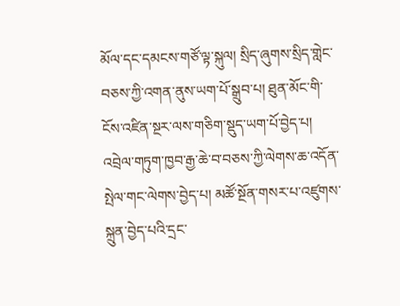མོལ་དང་དམངས་གཙོ་ལྟ་སྐུལ། སྲིད་ཞུགས་སྲིད་གླེང་བཅས་ཀྱི་འགན་ནུས་ཡག་པོ་སྒྲུབ་པ། ཐུན་མོང་གི་ངོས་འཛིན་སྔར་ལས་གཅིག་སྡུད་ཡག་པོ་བྱེད་པ། འབྲེལ་གཏུག་ཁྱབ་རྒྱ་ཆེ་བ་བཅས་ཀྱི་ལེགས་ཆ་འདོན་སྤེལ་གང་ལེགས་བྱེད་པ། མཚོ་སྔོན་གསར་པ་འཛུགས་སྐྲུན་བྱེད་པའི་དྲང་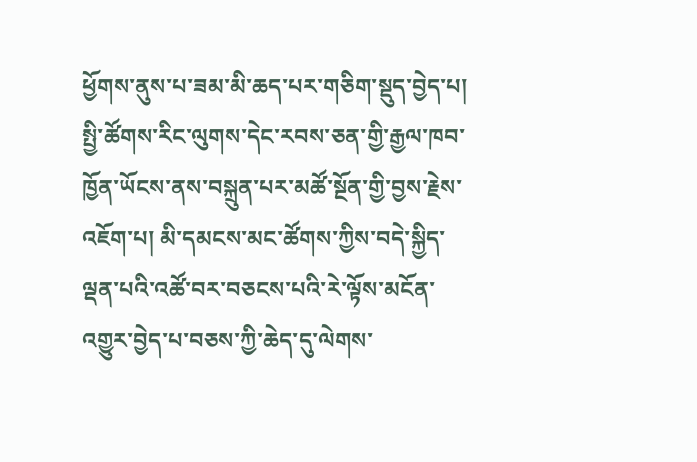ཕྱོགས་ནུས་པ་ཟམ་མི་ཆད་པར་གཅིག་སྡུད་བྱེད་པ། སྤྱི་ཚོགས་རིང་ལུགས་དེང་རབས་ཅན་གྱི་རྒྱལ་ཁབ་ཁྱོན་ཡོངས་ནས་བསྐྲུན་པར་མཚོ་སྔོན་གྱི་བྱས་རྗེས་འཇོག་པ། མི་དམངས་མང་ཚོགས་ཀྱིས་བདེ་སྐྱིད་ལྡན་པའི་འཚོ་བར་བཅངས་པའི་རེ་ལྟོས་མངོན་འགྱུར་བྱེད་པ་བཅས་ཀྱི་ཆེད་དུ་ལེགས་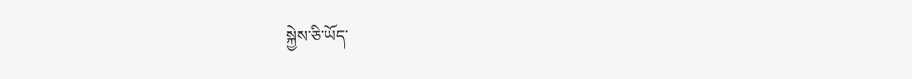སྐྱེས་ཅི་ཡོད་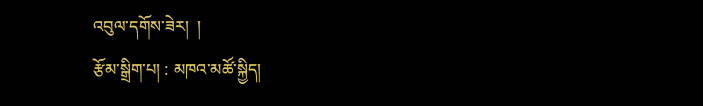འབུལ་དགོས་ཟེར།  །
རྩོམ་སྒྲིག་པ། : མཁའ་མཚོ་སྐྱིད།